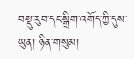བསྡུ་རུབ་དང་སྒྲིག་འགོད་ཀྱི་དུས་ཡུན། ཉིན་གསུམ།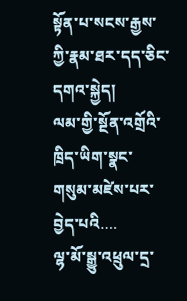སྟོན་པ་སངས་རྒྱས་ཀྱི་རྣམ་ཐར་དད་ཅིང་དགའ་སྐྱེད།
ལམ་གྱི་སྔོན་འགྲོའི་ཁྲིད་ཡིག་སྣང་གསུམ་མཛེས་པར་བྱེད་པའི….
ལྷ་མོ་སྒྱུ་འཕྲུལ་དྲ་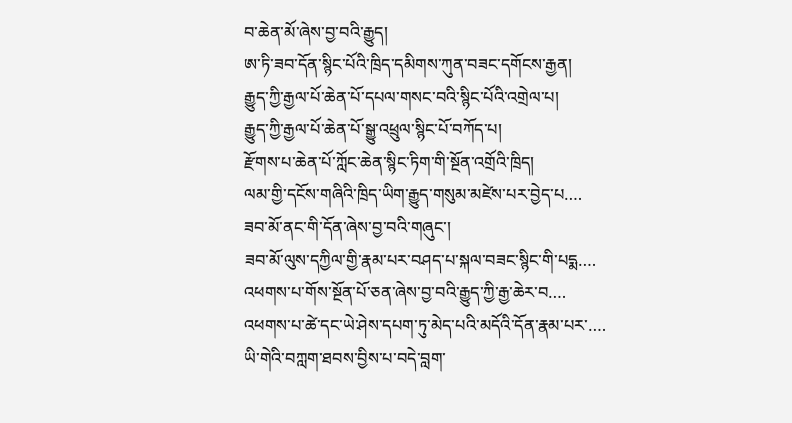བ་ཆེན་མོ་ཞེས་བྱ་བའི་རྒྱུད།
ཨ་ཏི་ཟབ་དོན་སྙིང་པོའི་ཁྲིད་དམིགས་ཀུན་བཟང་དགོངས་རྒྱན།
རྒྱུད་ཀྱི་རྒྱལ་པོ་ཆེན་པོ་དཔལ་གསང་བའི་སྙིང་པོའི་འགྲེལ་པ།
རྒྱུད་ཀྱི་རྒྱལ་པོ་ཆེན་པོ་སྒྱུ་འཕྲུལ་སྙིང་པོ་བཀོད་པ།
རྫོགས་པ་ཆེན་པོ་ཀློང་ཆེན་སྙིང་ཏིག་གི་སྔོན་འགྲོའི་ཁྲིད།
ལམ་གྱི་དངོས་གཞིའི་ཁྲིད་ཡིག་རྒྱུད་གསུམ་མཛེས་པར་བྱེད་པ….
ཟབ་མོ་ནང་གི་དོན་ཞེས་བྱ་བའི་གཞུང་།
ཟབ་མོ་ལུས་དཀྱིལ་གྱི་རྣམ་པར་བཤད་པ་སྐལ་བཟང་སྙིང་གི་པདྨ….
འཕགས་པ་གོས་སྔོན་པོ་ཅན་ཞེས་བྱ་བའི་རྒྱུད་ཀྱི་རྒྱ་ཆེར་བ….
འཕགས་པ་ཚེ་དང་ཡེ་ཤེས་དཔག་ཏུ་མེད་པའི་མདོའི་དོན་རྣམ་པར་….
ཡི་གེའི་བཀླག་ཐབས་བྱིས་པ་བདེ་བླག་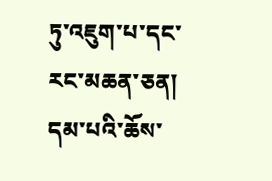ཏུ་འཇུག་པ་དང་རང་མཆན་ཅན།
དམ་པའི་ཆོས་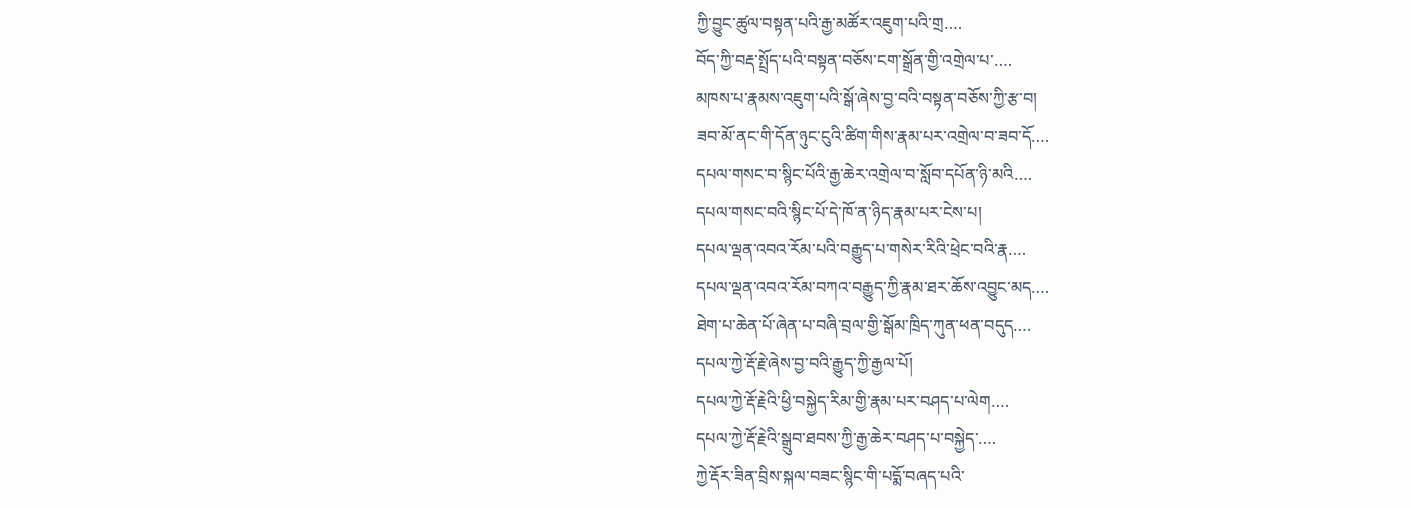ཀྱི་བྱུང་ཚུལ་བསྟན་པའི་རྒྱ་མཚོར་འཇུག་པའི་གྲ….
བོད་ཀྱི་བརྡ་སྤྲོད་པའི་བསྟན་བཅོས་ངག་སྒྲོན་གྱི་འགྲེལ་པ་….
མཁས་པ་རྣམས་འཇུག་པའི་སྒོ་ཞེས་བྱ་བའི་བསྟན་བཅོས་ཀྱི་རྩ་བ།
ཟབ་མོ་ནང་གི་དོན་ཉུང་ངུའི་ཚིག་གིས་རྣམ་པར་འགྲེལ་བ་ཟབ་དོ….
དཔལ་གསང་བ་སྙིང་པོའི་རྒྱ་ཆེར་འགྲེལ་བ་སློབ་དཔོན་ཉི་མའི….
དཔལ་གསང་བའི་སྙིང་པོ་དེ་ཁོ་ན་ཉིད་རྣམ་པར་ངེས་པ།
དཔལ་ལྡན་འབའ་རོམ་པའི་བརྒྱུད་པ་གསེར་རིའི་ཕྲེང་བའི་རྣ….
དཔལ་ལྡན་འབའ་རོམ་བཀའ་བརྒྱུད་ཀྱི་རྣམ་ཐར་ཆོས་འབྱུང་མད….
ཐེག་པ་ཆེན་པོ་ཞེན་པ་བཞི་བྲལ་གྱི་སྒོམ་ཁྲིད་ཀུན་ཕན་བདུད….
དཔལ་ཀྱེ་རྡོ་རྗེ་ཞེས་བྱ་བའི་རྒྱུད་ཀྱི་རྒྱལ་པོ།
དཔལ་ཀྱེ་རྡོ་རྗེའི་ཕྱི་བསྐྱེད་རིམ་གྱི་རྣམ་པར་བཤད་པ་ལེག….
དཔལ་ཀྱེ་རྡོ་རྗེའི་སྒྲུབ་ཐབས་ཀྱི་རྒྱ་ཆེར་བཤད་པ་བསྐྱེད་….
ཀྱེ་རྡོར་ཟིན་བྲིས་སྐལ་བཟང་སྙིང་གི་པདྨོ་བཞད་པའི་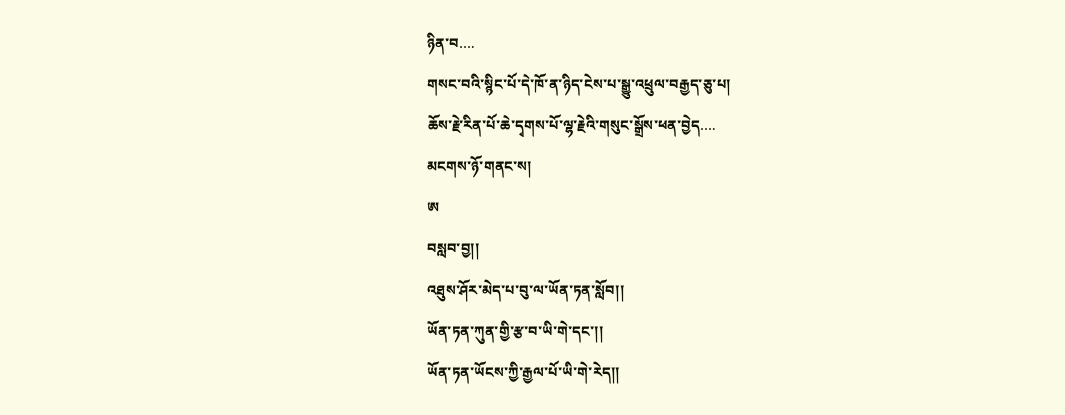ཉིན་བ….
གསང་བའི་སྙིང་པོ་དེ་ཁོ་ན་ཉིད་ངེས་པ་སྒྱུ་འཕྲུལ་བརྒྱད་ཅུ་པ།
ཆོས་རྗེ་རིན་པོ་ཆེ་དྭགས་པོ་ལྷ་རྗེའི་གསུང་སྒྲོས་ཕན་བྱེད….
མངགས་ཉོ་གནང་ས།
ཨ
བསླབ་བྱ།།
འཐུས་ཤོར་མེད་པ་བུ་ལ་ཡོན་ཏན་སློབ།།
ཡོན་ཏན་ཀུན་གྱི་རྩ་བ་ཡི་གེ་དང་།།
ཡོན་ཏན་ཡོངས་ཀྱི་རྒྱལ་པོ་ཡི་གེ་རེད།།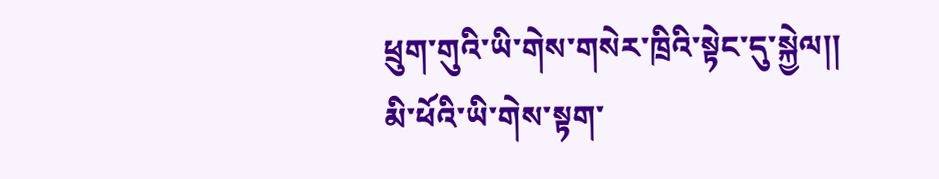ཕྲུག་གུའི་ཡི་གེས་གསེར་ཁྲིའི་སྟེང་དུ་སྐྱེལ།།
མི་ཕོའི་ཡི་གེས་སྟག་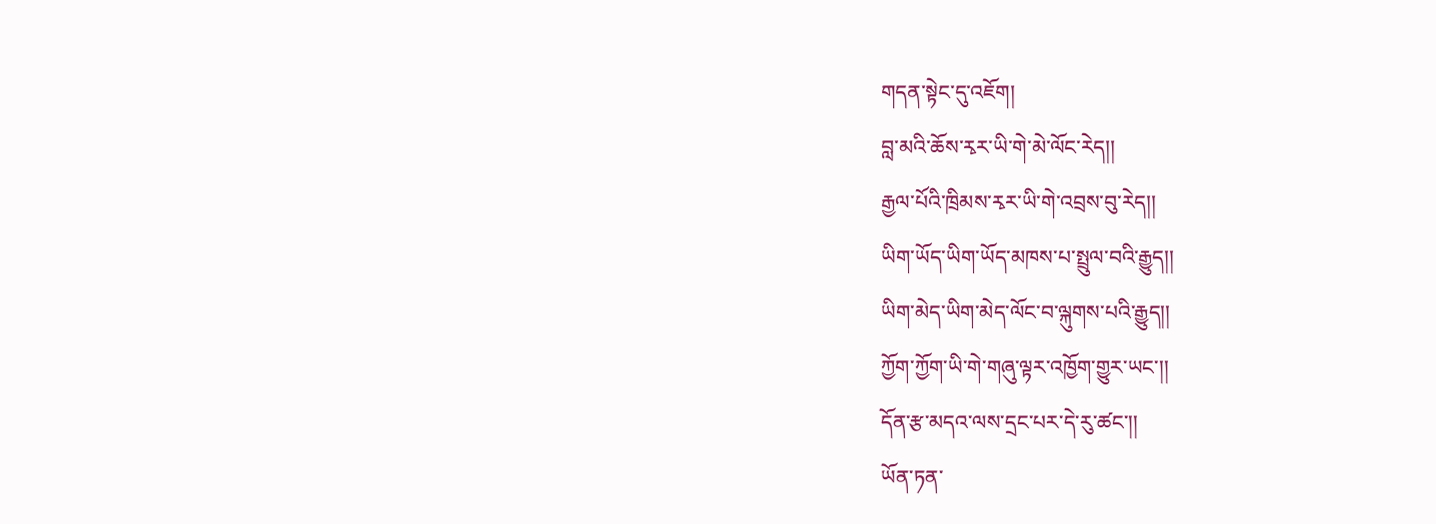གདན་སྟེང་དུ་འཇོག།
བླ་མའི་ཆོས་རྭར་ཡི་གེ་མེ་ལོང་རེད།།
རྒྱལ་པོའི་ཁྲིམས་རྭར་ཡི་གེ་འབྲས་བུ་རེད།།
ཡིག་ཡོད་ཡིག་ཡོད་མཁས་པ་སྤྲུལ་བའི་རྒྱུད།།
ཡིག་མེད་ཡིག་མེད་ལོང་བ་ལྐུགས་པའི་རྒྱུད།།
ཀྱོག་ཀྱོག་ཡི་གེ་གཞུ་ལྟར་འཁྱོག་གྱུར་ཡང་།།
དོན་རྩ་མདའ་ལས་དྲང་པར་དེ་རུ་ཚང་།།
ཡོན་ཏན་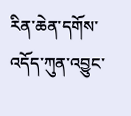རིན་ཆེན་དགོས་འདོད་ཀུན་འབྱུང་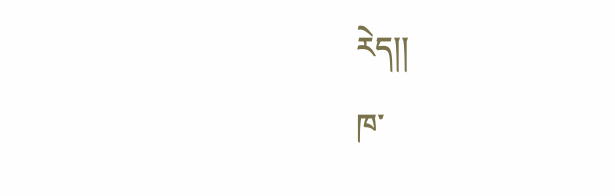རེད།།
ཁ་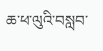ཆ་ཕ་ལུའི་བསླབ་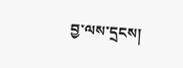བྱ་ལས་དྲངས།